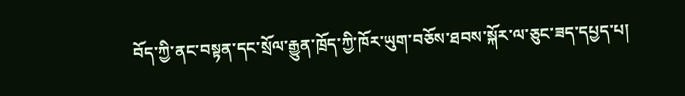བོད་ཀྱི་ནང་བསྟན་དང་སྲོལ་རྒྱུན་ཁྲོད་ཀྱི་ཁོར་ཡུག་བཅོས་ཐབས་སྐོར་ལ་ཅུང་ཟད་དཔྱད་པ།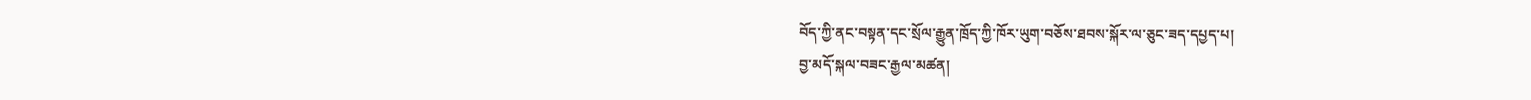བོད་ཀྱི་ནང་བསྟན་དང་སྲོལ་རྒྱུན་ཁྲོད་ཀྱི་ཁོར་ཡུག་བཅོས་ཐབས་སྐོར་ལ་ཅུང་ཟད་དཔྱད་པ།
བྱ་མདོ་སྐལ་བཟང་རྒྱལ་མཚན།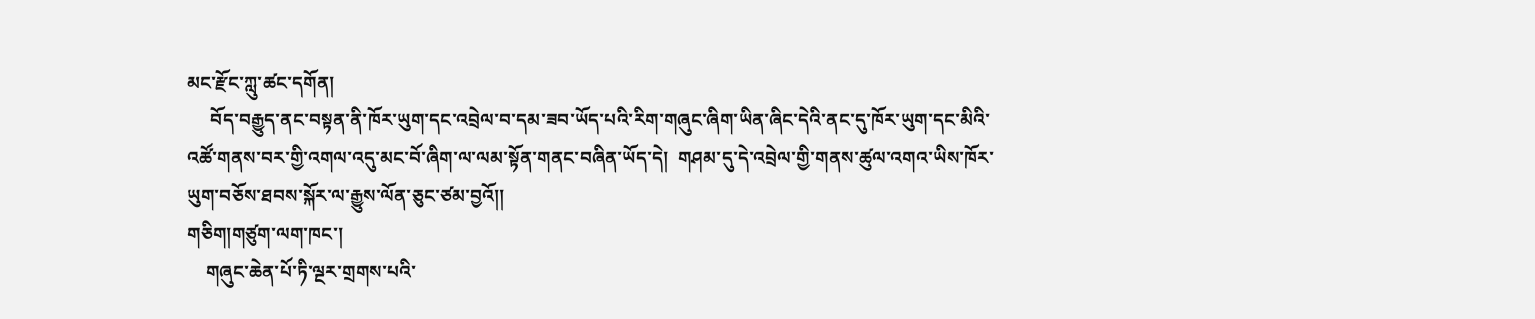མང་རྫོང་ཀླུ་ཚང་དགོན།
     བོད་བརྒྱུད་ནང་བསྟན་ནི་ཁོར་ཡུག་དང་འབྲེལ་བ་དམ་ཟབ་ཡོད་པའི་རིག་གཞུང་ཞིག་ཡིན་ཞིང་དེའི་ནང་དུ་ཁོར་ཡུག་དང་མིའི་འཚོ་གནས་བར་གྱི་འགལ་འདུ་མང་བོ་ཞིག་ལ་ལམ་སྟོན་གནང་བཞིན་ཡོད་དེ།  གཤམ་དུ་དེ་འབྲེལ་གྱི་གནས་ཚུལ་འགའ་ཡིས་ཁོར་ཡུག་བཅོས་ཐབས་སྐོར་ལ་རྒྱུས་ལོན་ཅུང་ཙམ་བྱའོ།།
གཅིག།གཙུག་ལག་ཁང་།
    གཞུང་ཆེན་པོ་ཏི་ལྔར་གྲགས་པའི་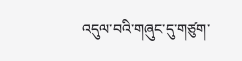འདུལ་བའི་གཞུང་དུ་གཙུག་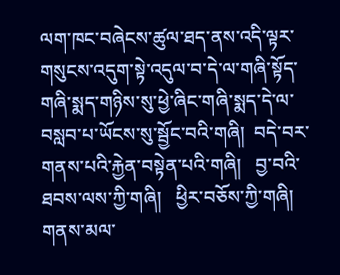ལག་ཁང་བཞེངས་ཚུལ་ཐད་ནས་འདི་ལྟར་གསུངས་འདུག་སྟེ་འདུལ་བ་དེ་ལ་གཞི་སྟོད་གཞི་སྨད་གཉིས་སུ་ཕྱེ་ཞིང་གཞི་སྨད་དེ་ལ་བསླབ་པ་ཡོངས་སུ་སྦྱོང་བའི་གཞི།  བདེ་བར་གནས་པའི་རྐྱེན་བསྟེན་པའི་གཞི།   བྱ་བའི་ཐབས་ལས་ཀྱི་གཞི།   ཕྱིར་བཅོས་ཀྱི་གཞི།   གནས་མལ་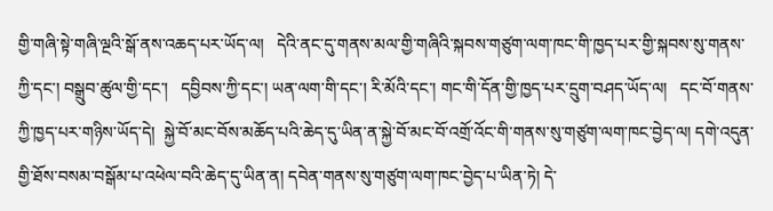གྱི་གཞི་སྟེ་གཞི་ལྔའི་སྒོ་ནས་འཆད་པར་ཡོད་ལ།   དེའི་ནང་དུ་གནས་མལ་གྱི་གཞིའི་སྐབས་གཙུག་ལག་ཁང་གི་ཁྱད་པར་གྱི་སྐབས་སུ་གནས་ཀྱི་དང་། བསྒྲུབ་ཚུལ་གྱི་དང་།   དབྱིབས་ཀྱི་དང་། ཡན་ལག་གི་དང་། རི་མོའི་དང་། གང་གི་དོན་གྱི་ཁྱད་པར་དྲུག་བཤད་ཡོད་ལ།   དང་བོ་གནས་ཀྱི་ཁྱད་པར་གཉིས་ཡོད་དེ།  སྐྱེ་བོ་མང་བོས་མཆོད་པའི་ཆེད་དུ་ཡིན་ན་སྐྱེ་བོ་མང་བོ་འགྲོ་འོང་གི་གནས་སུ་གཙུག་ལག་ཁང་བྱེད་ལ། དགེ་འདུན་གྱི་ཐོས་བསམ་བསྒོམ་པ་འཕེལ་བའི་ཆེད་དུ་ཡིན་ན། དབེན་གནས་སུ་གཙུག་ལག་ཁང་བྱེད་པ་ཡིན་ཏེ། དེ་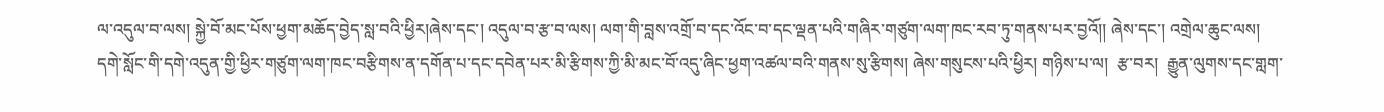ལ་འདུལ་བ་ལས། སྐྱེ་བོ་མང་པོས་ཕྱག་མཆོད་བྱེད་སླ་བའི་ཕྱིར།ཞེས་དང་། འདུལ་བ་རྩ་བ་ལས། ལག་གི་བླས་འགྲོ་བ་དང་འོང་བ་དང་ལྡན་པའི་གཞིར་གཙུག་ལག་ཁང་རབ་ཏུ་གནས་པར་བྱའོ།། ཞེས་དང་། འགྲེལ་ཆུང་ལས། དགེ་སློང་གི་དགེ་འདུན་གྱི་ཕྱིར་གཙུག་ལག་ཁང་བརྩིགས་ན་དགོན་པ་དང་དབེན་པར་མི་རྩིགས་ཀྱི་མི་མང་བོ་འདུ་ཞིང་ཕྱག་འཚལ་བའི་གནས་སུ་རྩིགས། ཞེས་གསུངས་པའི་ཕྱིར། གཉིས་པ་ལ།  རྩ་བར།  རྒྱུན་ལུགས་དང་གླག་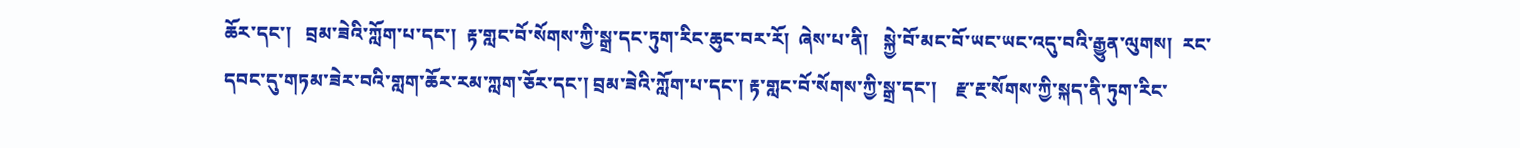ཆོར་དང་།   བྲམ་ཟེའི་ཀློག་པ་དང་།  རྟ་གླང་བོ་སོགས་ཀྱི་སྒྲ་དང་ཏུག་རིང་ཆུང་བར་རོ།  ཞེས་པ་ནི།   སྐྱེ་བོ་མང་བོ་ཡང་ཡང་འདུ་བའི་རྒྱུན་ལུགས།  རང་དབང་དུ་གཏམ་ཟེར་བའི་གླག་ཆོར་རམ་ཀླག་ཅོར་དང་། བྲམ་ཟེའི་ཀློག་པ་དང་། རྟ་གླང་བོ་སོགས་ཀྱི་སྒྲ་དང་།    རྫ་རྔ་སོགས་ཀྱི་སྐད་ནི་ཏུག་རིང་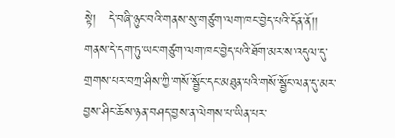སྟེ།   དེ་བཞི་ཉུང་བའི་གནས་སུ་གཙུག་ལག་ཁང་བྱེད་པའི་དོན་ནོ།།   གནས་དེ་དག་ཏུ་ཡང་གཙུག་ལག་ཁང་བྱེད་པའི་ཐོག་མར་ས་འདུལ་དུ་གྲགས་པར་བཀྲ་ཤིས་ཀྱི་གསོ་སྦྱོང་དང་མཐུན་པའི་གསོ་སྦྱོང་ལན་དུ་མར་བྱས་ཤིང་ཆོས་ཉན་བཤད་བྱས་ན་ལེགས་པ་ཡིན་པར་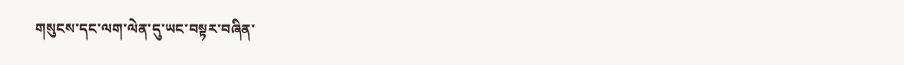གསུངས་དང་ལག་ལེན་དུ་ཡང་བསྟར་བཞིན་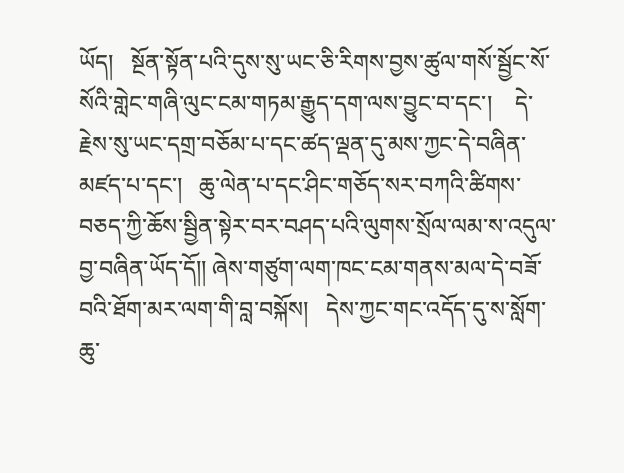ཡོད།   སྔོན་སྟོན་པའི་དུས་སུ་ཡང་ཅི་རིགས་བྱས་ཚུལ་གསོ་སྦྱོང་སོ་སོའི་གླེང་གཞི་ལུང་ངམ་གཏམ་རྒྱུད་དག་ལས་བྱུང་བ་དང་།    དེ་རྗེས་སུ་ཡང་དགྲ་བཅོམ་པ་དང་ཚད་ལྡན་དུ་མས་ཀྱང་དེ་བཞིན་མཛད་པ་དང་།   ཆུ་ལེན་པ་དང་ཤིང་གཅོད་སར་བཀའི་ཚིགས་བཅད་ཀྱི་ཆོས་སྦྱིན་སྟེར་བར་བཤད་པའི་ལུགས་སྲོལ་ལམ་ས་འདུལ་བྱ་བཞིན་ཡོད་དོ།། ཞེས་གཙུག་ལག་ཁང་ངམ་གནས་མལ་དེ་བཟོ་བའི་ཐོག་མར་ལག་གི་བླ་བསྐོས།   དེས་ཀྱང་གང་འདོད་དུ་ས་སློག་ཆུ་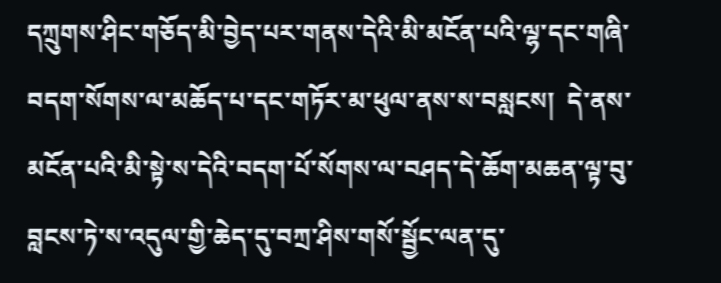དཀྲུགས་ཤིང་གཅོད་མི་བྱེད་པར་གནས་དེའི་མི་མངོན་པའི་ལྷ་དང་གཞི་བདག་སོགས་ལ་མཆོད་པ་དང་གཏོར་མ་ཕུལ་ནས་ས་བསླངས།  དེ་ནས་མངོན་པའི་མི་སྟེ་ས་དེའི་བདག་པོ་སོགས་ལ་བཤད་དེ་ཆོག་མཆན་ལྟ་བུ་བླངས་ཏེ་ས་འདུལ་གྱི་ཆེད་དུ་བཀྲ་ཤིས་གསོ་སྦྱོང་ལན་དུ་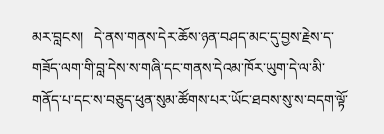མར་བླངས།   དེ་ནས་གནས་དེར་ཆོས་ཉན་བཤད་མང་དུ་བྱས་རྗེས་ད་གཟོད་ལག་གི་བླ་དེས་ས་གཞི་དང་གནས་དེའམ་ཁོར་ཡུག་དེ་ལ་མི་གནོད་པ་དང་ས་བཅུད་ཕུན་སུམ་ཚོགས་པར་ཡོང་ཐབས་སུ་ས་བདག་ལྟོ་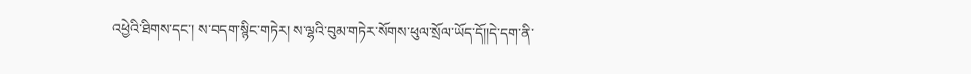འཕྱེའི་ཐིགས་དང་། ས་བདག་སྙིང་གཏེར། ས་ལྷའི་བུམ་གཏེར་སོགས་ཕུལ་སྲོལ་ཡོད་དོ།།དེ་དག་ནི་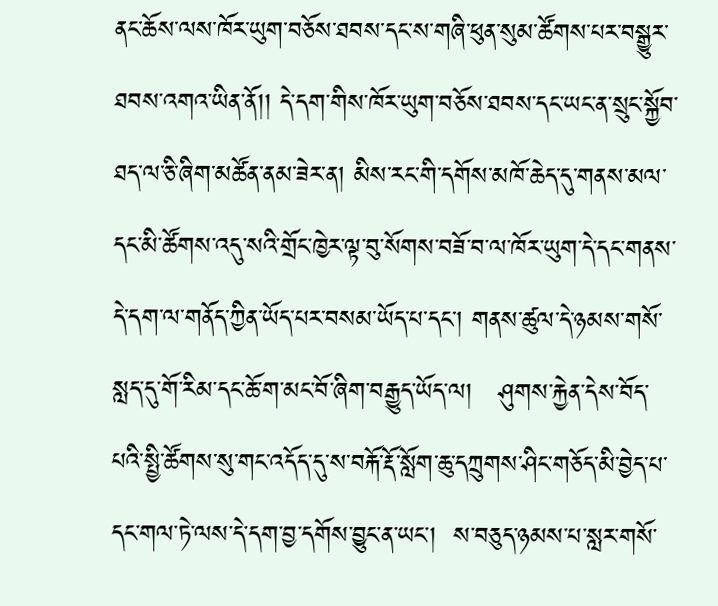ནང་ཆོས་ལས་ཁོར་ཡུག་བཅོས་ཐབས་དང་ས་གཞི་ཕུན་སུམ་ཚོགས་པར་བསྒྱུར་ཐབས་འགའ་ཡིན་ནོ།། དེ་དག་གིས་ཁོར་ཡུག་བཅོས་ཐབས་དང་ཡང་ན་སྲུང་སྐྱོབ་ཐད་ལ་ཅི་ཞིག་མཚོན་ནམ་ཟེར་ན། མིས་རང་གི་དགོས་མཁོ་ཆེད་དུ་གནས་མལ་དང་མི་ཚོགས་འདུ་སའི་གྲོང་ཁྱེར་ལྟ་བུ་སོགས་བཟོ་བ་ལ་ཁོར་ཡུག་དེ་དང་གནས་དེ་དག་ལ་གནོད་ཀྱིན་ཡོད་པར་བསམ་ཡོད་པ་དང་། གནས་ཚུལ་དེ་ཉམས་གསོ་སླད་དུ་གོ་རིམ་དང་ཆོ་ག་མང་བོ་ཞིག་བརྒྱུད་ཡོད་ལ།   ཤུགས་རྐྱེན་དེས་བོད་པའི་སྤྱི་ཚོགས་སུ་གང་འདོད་དུ་ས་བརྐོ་རྡོ་སློག་ཆུ་དཀྲུགས་ཤིང་གཅོད་མི་བྱེད་པ་དང་གལ་ཏེ་ལས་དེ་དག་བྱ་དགོས་བྱུང་ན་ཡང་།  ས་བཅུད་ཉམས་པ་སླར་གསོ་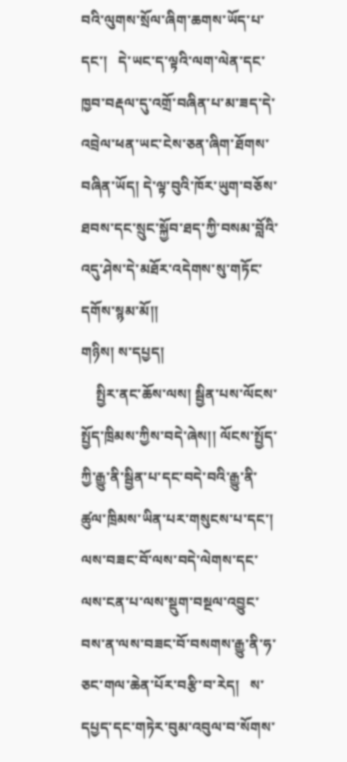བའི་ལུགས་སྲོལ་ཞིག་ཆགས་ཡོད་པ་དང་།   དེ་ཡང་ད་ལྟའི་ལག་ལེན་དང་ཁྱབ་བརྡལ་དུ་འགྲོ་བཞིན་པ་མ་ཟད་དེ་འབྲེལ་ཕན་ཡང་ངེས་ཅན་ཞིག་ཐོགས་བཞིན་ཡོད། དེ་ལྟ་བུའི་ཁོར་ཡུག་བཅོས་ཐབས་དང་སྲུང་སྐྱོབ་ཐད་ཀྱི་བསམ་བློའི་འདུ་ཤེས་དེ་མཐོར་འདེགས་སུ་གཏོང་དགོས་སྙམ་མོ།།
གཉིས། ས་དཔྱད།
    སྤྱིར་ནང་ཆོས་ལས། སྦྱིན་པས་ལོངས་སྤྱོད་ཁྲིམས་ཀྱིས་བདེ་ཞེས།། ལོངས་སྤྱོད་ཀྱི་རྒྱུ་ནི་སྦྱིན་པ་དང་བདེ་བའི་རྒྱུ་ནི་ཚུལ་ཁྲིམས་ཡིན་པར་གསུངས་པ་དང་།   ལས་བཟང་བོ་ལས་བདེ་ལེགས་དང་ལས་ངན་པ་ལས་སྡུག་བསྔལ་འབྱུང་བས་ན་ལས་བཟང་བོ་བསགས་རྒྱུ་ནི་ཧ་ཅང་གལ་ཆེན་པོར་བརྩི་བ་རེད།   ས་དཔྱད་དང་གཏེར་བུམ་འབུལ་བ་སོགས་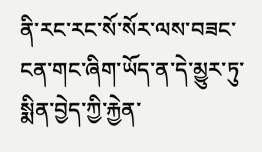ནི་རང་རང་སོ་སོར་ལས་བཟང་ངན་གང་ཞིག་ཡོད་ན་དེ་མྱུར་ཏུ་སྨིན་བྱེད་ཀྱི་རྐྱེན་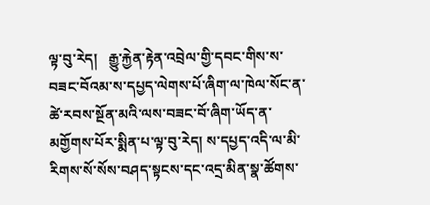ལྟ་བུ་རེད།   རྒྱུ་རྐྱེན་རྟེན་འབྲེལ་གྱི་དབང་གིས་ས་བཟང་བོའམ་ས་དཔྱད་ལེགས་པོ་ཞིག་ལ་ཁེལ་སོང་ན་ཚེ་རབས་སྔོན་མའི་ལས་བཟང་བོ་ཞིག་ཡོད་ན་མགྱོགས་པོར་སྨིན་པ་ལྟ་བུ་རེད། ས་དཔྱད་འདི་ལ་མི་རིགས་སོ་སོས་བཤད་སྟངས་དང་འདྲ་མིན་སྣ་ཚོགས་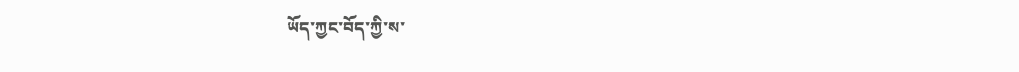ཡོད་ཀྱང་བོད་ཀྱི་ས་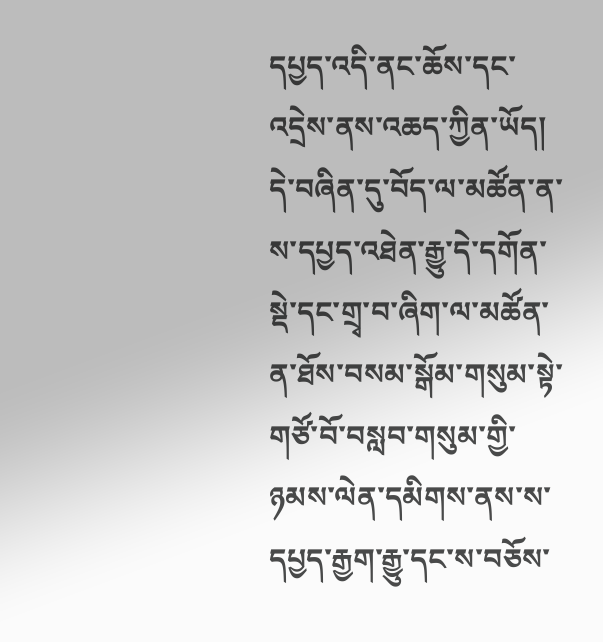དཔྱད་འདི་ནང་ཆོས་དང་འདྲེས་ནས་འཆད་ཀྱིན་ཡོད། དེ་བཞིན་དུ་བོད་ལ་མཚོན་ན་ས་དཔྱད་འཐེན་རྒྱུ་དེ་དགོན་སྡེ་དང་གྲྭ་བ་ཞིག་ལ་མཚོན་ན་ཐོས་བསམ་སྒོམ་གསུམ་སྟེ་གཙོ་བོ་བསླབ་གསུམ་གྱི་ཉམས་ལེན་དམིགས་ནས་ས་དཔྱད་རྒྱག་རྒྱུ་དང་ས་བཅོས་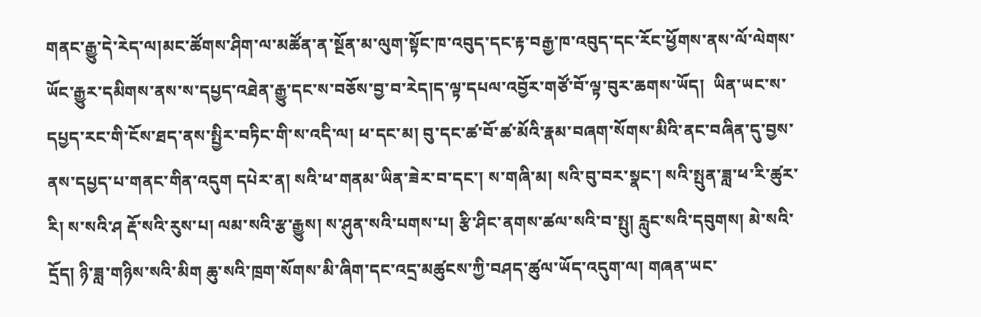གནང་རྒྱུ་དེ་རེད་ལ།མང་ཚོགས་ཤིག་ལ་མཚོན་ན་སྔོན་མ་ལུག་སྟོང་ཁ་འབུད་དང་རྟ་བརྒྱ་ཁ་འབུད་དང་རོང་ཕྱོགས་ནས་ལོ་ལེགས་ཡོང་རྒྱུར་དམིགས་ནས་ས་དཔྱད་འཐེན་རྒྱུ་དང་ས་བཅོས་བྱ་བ་རེད།ད་ལྟ་དཔལ་འབྱོར་གཙོ་བོ་ལྟ་བུར་ཆགས་ཡོད།  ཡིན་ཡང་ས་དཔྱད་རང་གི་ངོས་ཐད་ནས་སྤྱིར་བཏིང་གི་ས་འདི་ལ། ཕ་དང་མ། བུ་དང་ཚ་བོ་ཚ་མོའི་རྣམ་བཞག་སོགས་མིའི་ནང་བཞིན་དུ་བྱས་ནས་དཔྱད་པ་གནང་གིན་འདུག དཔེར་ན། སའི་ཕ་གནམ་ཡིན་ཟེར་བ་དང་། ས་གཞི་མ། སའི་བུ་བར་སྣང་། སའི་སྤུན་ཟླ་ཕ་རི་ཚུར་རི། ས་སའི་ཤ རྡོ་སའི་རུས་པ། ལམ་སའི་རྩ་རྒྱུས། ས་ཤུན་སའི་པགས་པ། རྩི་ཤིང་ནགས་ཚལ་སའི་བ་སྤུ། རླུང་སའི་དབུགས། མེ་སའི་དྲོད། ཉི་ཟླ་གཉིས་སའི་མིག ཆུ་སའི་ཁྲག་སོགས་མི་ཞིག་དང་འདྲ་མཚུངས་ཀྱི་བཤད་ཚུལ་ཡོད་འདུག་ལ། གཞན་ཡང་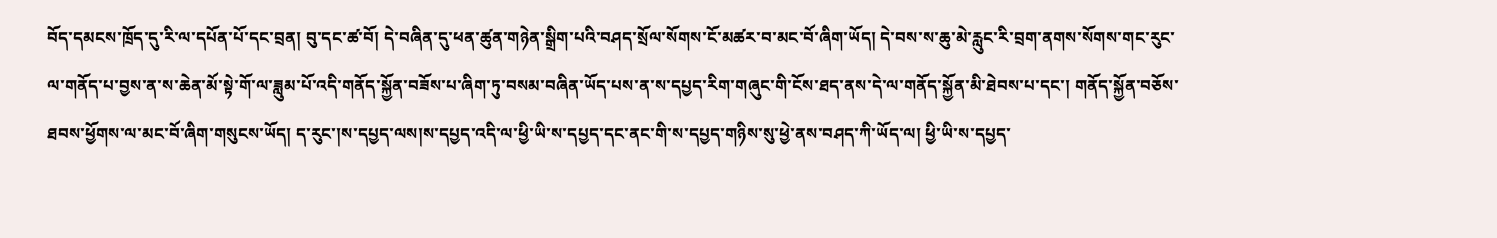བོད་དམངས་ཁྲོད་དུ་རི་ལ་དཔོན་པོ་དང་བྲན། བུ་དང་ཚ་བོ། དེ་བཞིན་དུ་ཕན་ཚུན་གཉེན་སྒྲིག་པའི་བཤད་སྲོལ་སོགས་ངོ་མཚར་བ་མང་བོ་ཞིག་ཡོད། དེ་བས་ས་ཆུ་མེ་རླུང་རི་བྲག་ནགས་སོགས་གང་རུང་ལ་གནོད་པ་བྱས་ན་ས་ཆེན་མོ་སྟེ་གོ་ལ་ཟླུམ་པོ་འདི་གནོད་སྐྱོན་བཟོས་པ་ཞིག་ཏུ་བསམ་བཞིན་ཡོད་པས་ན་ས་དཔྱད་རིག་གཞུང་གི་ངོས་ཐད་ནས་དེ་ལ་གནོད་སྐྱོན་མི་ཐེབས་པ་དང་། གནོད་སྐྱོན་བཅོས་ཐབས་ཕྱོགས་ལ་མང་བོ་ཞིག་གསུངས་ཡོད། ད་རུང་།ས་དཔྱད་ལས།ས་དཔྱད་འདི་ལ་ཕྱི་ཡི་ས་དཔྱད་དང་ནང་གི་ས་དཔྱད་གཉིས་སུ་ཕྱེ་ནས་བཤད་ཀི་ཡོད་ལ། ཕྱི་ཡི་ས་དཔྱད་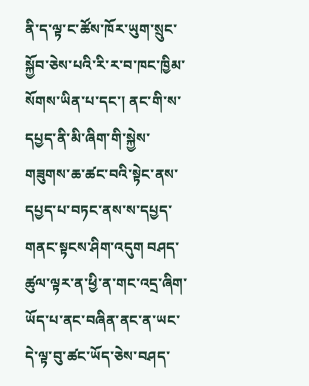ནི་ད་ལྟ་ང་ཚོས་ཁོར་ཡུག་སྲུང་སྐྱོབ་ཅེས་པའི་རི་ར་བ་ཁང་ཁྱིམ་སོགས་ཡིན་པ་དང་། ནང་གི་ས་དཔྱད་ནི་མི་ཞིག་གི་སྐྱེས་གཟུགས་ཆ་ཚང་བའི་སྟེང་ནས་དཔྱད་པ་བཏང་ནས་ས་དཔྱད་གནང་སྟངས་ཤིག་འདུག བཤད་ཚུལ་ལྟར་ན་ཕྱི་ན་གང་འདྲ་ཞིག་ཡོད་པ་ནང་བཞིན་ནང་ན་ཡང་དེ་ལྟ་བུ་ཚང་ཡོད་ཅེས་བཤད་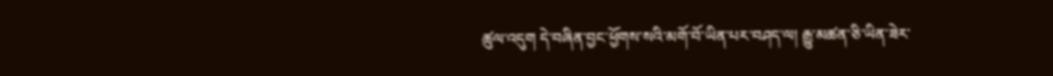ཚུལ་འདུག དེ་བཞིན་བྱང་ཕྱོགས་སའི་མགོ་བོ་ཡིན་པར་བཤད་ལ། རྒྱུ་མཚན་ཅི་ཡིན་ཟེར་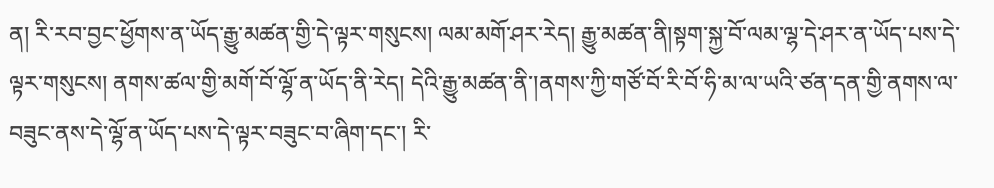ན། རི་རབ་བྱང་ཕྱོགས་ན་ཡོད་རྒྱུ་མཚན་གྱི་དེ་ལྟར་གསུངས། ལམ་མགོ་ཤར་རེད། རྒྱུ་མཚན་ནི།སྟག་སྐྱ་བོ་ལམ་ལྷ་དེ་ཤར་ན་ཡོད་པས་དེ་ལྟར་གསུངས། ནགས་ཚལ་གྱི་མགོ་བོ་ལྷོ་ན་ཡོད་ནི་རེད། དེའི་རྒྱུ་མཚན་ནི་།ནགས་ཀྱི་གཙོ་བོ་རི་བོ་ཧི་མ་ལ་ཡའི་ཙན་དན་གྱི་ནགས་ལ་བཟུང་ནས་དེ་ལྷོ་ན་ཡོད་པས་དེ་ལྟར་བཟུང་བ་ཞིག་དང་། རི་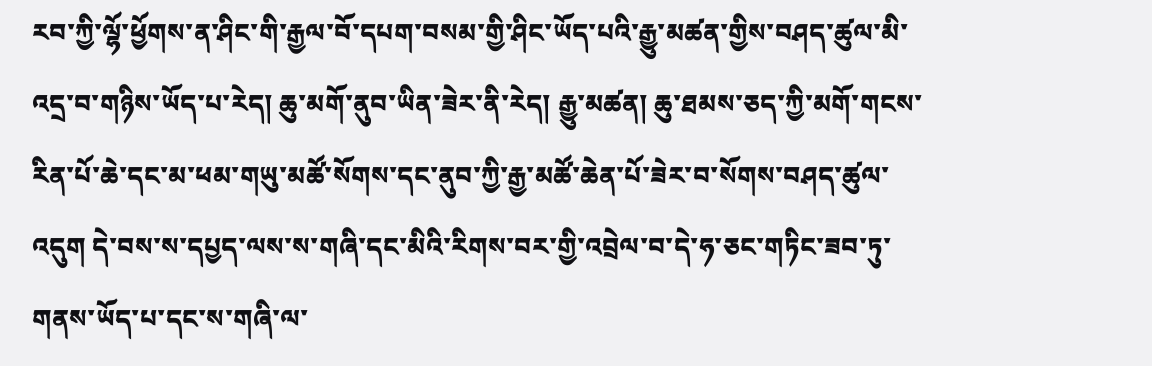རབ་ཀྱི་ལྷོ་ཕྱོགས་ན་ཤིང་གི་རྒྱལ་བོ་དཔག་བསམ་གྱི་ཤིང་ཡོད་པའི་རྒྱུ་མཚན་གྱིས་བཤད་ཚུལ་མི་འདྲ་བ་གཉིས་ཡོད་པ་རེད། ཆུ་མགོ་ནུབ་ཡིན་ཟེར་ནི་རེད། རྒྱུ་མཚན། ཆུ་ཐམས་ཅད་ཀྱི་མགོ་གངས་རིན་པོ་ཆེ་དང་མ་ཕམ་གཡུ་མཚོ་སོགས་དང་ནུབ་ཀྱི་རྒྱ་མཚོ་ཆེན་པོ་ཟེར་བ་སོགས་བཤད་ཚུལ་འདུག དེ་བས་ས་དཔྱད་ལས་ས་གཞི་དང་མིའི་རིགས་བར་གྱི་འབྲེལ་བ་དེ་ཧ་ཅང་གཏིང་ཟབ་ཏུ་གནས་ཡོད་པ་དང་ས་གཞི་ལ་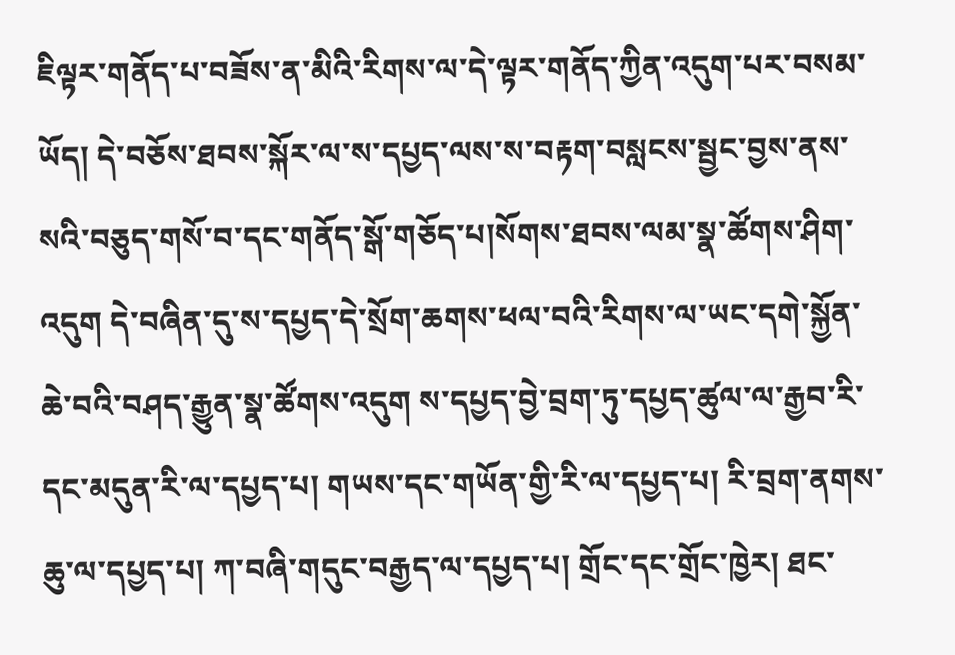ཇིལྟར་གནོད་པ་བཟོས་ན་མིའི་རིགས་ལ་དེ་ལྟར་གནོད་ཀྱིན་འདུག་པར་བསམ་ཡོད། དེ་བཅོས་ཐབས་སྐོར་ལ་ས་དཔྱད་ལས་ས་བརྟག་བསླངས་སྦྱང་བྱས་ནས་སའི་བཅུད་གསོ་བ་དང་གནོད་སྒོ་གཅོད་པ།སོགས་ཐབས་ལམ་སྣ་ཚོགས་ཤིག་འདུག དེ་བཞིན་དུ་ས་དཔྱད་དེ་སྲོག་ཆགས་ཕལ་བའི་རིགས་ལ་ཡང་དགེ་སྐྱོན་ཆེ་བའི་བཤད་རྒྱུན་སྣ་ཚོགས་འདུག ས་དཔྱད་བྱེ་བྲག་ཏུ་དཔྱད་ཚུལ་ལ་རྒྱབ་རི་དང་མདུན་རི་ལ་དཔྱད་པ། གཡས་དང་གཡོན་གྱི་རི་ལ་དཔྱད་པ། རི་བྲག་ནགས་ཆུ་ལ་དཔྱད་པ། ཀ་བཞི་གདུང་བརྒྱད་ལ་དཔྱད་པ། གྲོང་དང་གྲོང་ཁྱེར། ཐང་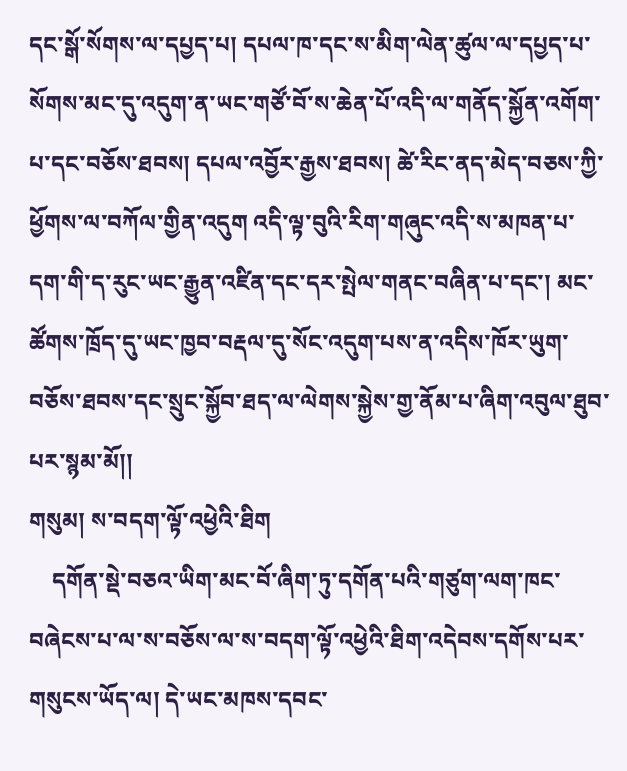དང་སྒོ་སོགས་ལ་དཔྱད་པ། དཔལ་ཁ་དང་ས་མིག་ལེན་ཚུལ་ལ་དཔྱད་པ་སོགས་མང་དུ་འདུག་ན་ཡང་གཙོ་བོ་ས་ཆེན་པོ་འདི་ལ་གནོད་སྐྱོན་འགོག་པ་དང་བཅོས་ཐབས། དཔལ་འབྱོར་རྒྱས་ཐབས། ཚེ་རིང་ནད་མེད་བཅས་ཀྱི་ཕྱོགས་ལ་བཀོལ་གྱིན་འདུག འདི་ལྟ་བུའི་རིག་གཞུང་འདི་ས་མཁན་པ་དག་གི་ད་རུང་ཡང་རྒྱུན་འཛིན་དང་དར་སྤེལ་གནང་བཞིན་པ་དང་། མང་ཚོགས་ཁྲོད་དུ་ཡང་ཁྱབ་བརྡལ་དུ་སོང་འདུག་པས་ན་འདིས་ཁོར་ཡུག་བཅོས་ཐབས་དང་སྲུང་སྐྱོབ་ཐད་ལ་ལེགས་སྐྱེས་གྱ་ནོམ་པ་ཞིག་འབུལ་ཐུབ་པར་སྙམ་མོ།།
གསུམ། ས་བདག་ལྟོ་འཕྱེའི་ཐིག
    དགོན་སྡེ་བཅའ་ཡིག་མང་བོ་ཞིག་ཏུ་དགོན་པའི་གཙུག་ལག་ཁང་བཞེངས་པ་ལ་ས་བཅོས་ལ་ས་བདག་ལྟོ་འཕྱེའི་ཐིག་འདེབས་དགོས་པར་གསུངས་ཡོད་ལ། དེ་ཡང་མཁས་དབང་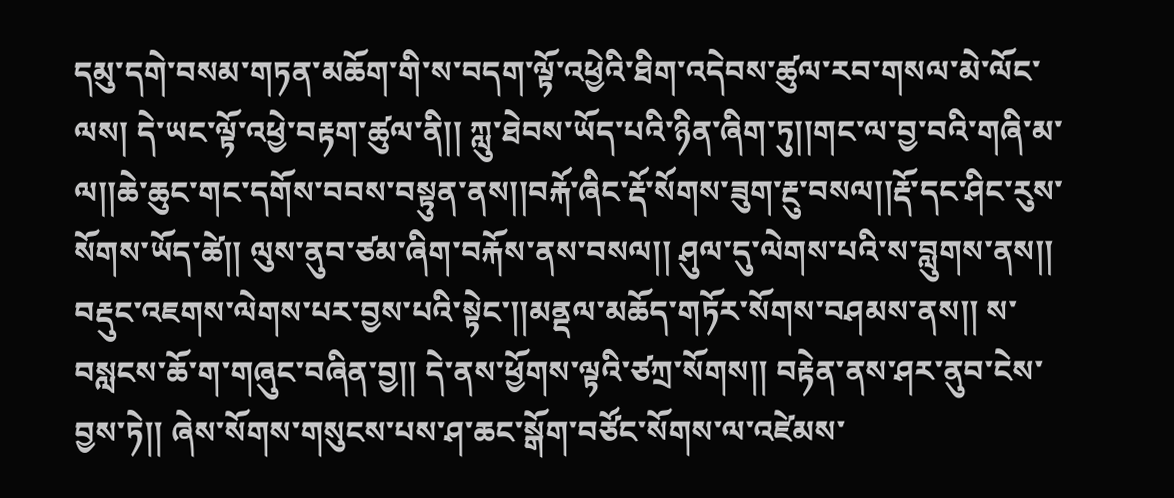དམུ་དགེ་བསམ་གཏན་མཆོག་གི་ས་བདག་ལྟོ་འཕྱེའི་ཐིག་འདེབས་ཚུལ་རབ་གསལ་མེ་ལོང་ལས། དེ་ཡང་ལྟོ་འཕྱེ་བརྟག་ཚུལ་ནི།། ཀླུ་ཐེབས་ཡོད་པའི་ཉིན་ཞིག་ཏུ།།གང་ལ་བྱ་བའི་གཞི་མ་ལ།།ཆེ་ཆུང་གང་དགོས་བབས་བསྟུན་ནས།།བརྐོ་ཞིང་རྡོ་སོགས་ཟུག་རྔུ་བསལ།།རྡོ་དང་ཤིང་རུས་སོགས་ཡོད་ཚེ།། ལུས་ནུབ་ཙམ་ཞིག་བརྐོས་ནས་བསལ།། ཤུལ་དུ་ལེགས་པའི་ས་བླུགས་ནས།། བརྡུང་འཇགས་ལེགས་པར་བྱས་པའི་སྟེང་།།མནྡལ་མཆོད་གཏོར་སོགས་བཤམས་ནས།། ས་བསླངས་ཆོ་ག་གཞུང་བཞིན་བྱ།། དེ་ནས་ཕྱོགས་ལྟའི་ཙཀྲ་སོགས།། བརྟེན་ནས་ཤར་ནུབ་ངེས་བྱས་ཏེ།། ཞེས་སོགས་གསུངས་པས་ཤ་ཆང་སྒོག་བཙོང་སོགས་ལ་འཛེམས་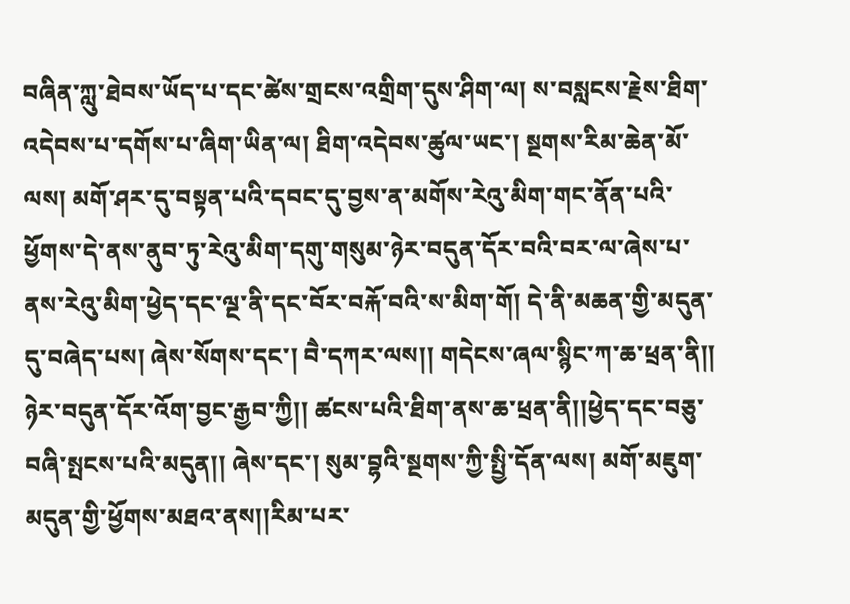བཞིན་ཀླུ་ཐེབས་ཡོད་པ་དང་ཚེས་གྲངས་འགྲིག་དུས་ཤིག་ལ། ས་བསླངས་རྗེས་ཐིག་འདེབས་པ་དགོས་པ་ཞིག་ཡིན་ལ། ཐིག་འདེབས་ཚུལ་ཡང་། སྔགས་རིམ་ཆེན་མོ་ལས། མགོ་ཤར་དུ་བསྟན་པའི་དབང་དུ་བྱས་ན་མགོས་རེའུ་མིག་གང་ནོན་པའི་ཕྱོགས་དེ་ནས་ནུབ་ཏུ་རེའུ་མིག་དགུ་གསུམ་ཉེར་བདུན་དོར་བའི་བར་ལ་ཞེས་པ་ནས་རེའུ་མིག་ཕྱེད་དང་ལྔ་ནི་དང་བོར་བརྐོ་བའི་ས་མིག་གོ། དེ་ནི་མཆན་གྱི་མདུན་དུ་བཞེད་པས། ཞེས་སོགས་དང་། བཻ་དཀར་ལས།། གདེངས་ཞལ་སྙིང་ཀ་ཆ་ཕྲན་ནི།། ཉེར་བདུན་དོར་འོག་བྱང་རྒྱབ་ཀྱི།། ཚངས་པའི་ཐིག་ནས་ཆ་ཕྲན་ནི།།ཕྱེད་དང་བཅུ་བཞི་སྤངས་པའི་མདུན།། ཞེས་དང་། སུམ་བྷའི་སྔགས་ཀྱི་སྤྱི་དོན་ལས། མགོ་མཇུག་མདུན་གྱི་ཕྱོགས་མཐའ་ནས།།རིམ་པར་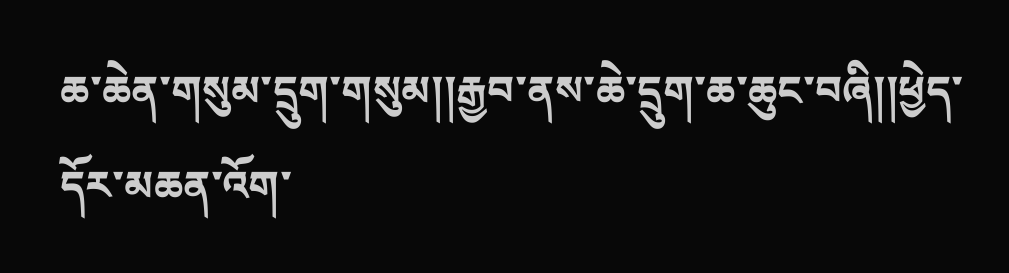ཆ་ཆེན་གསུམ་དྲུག་གསུམ།།རྒྱབ་ནས་ཆེ་དྲུག་ཆ་ཆུང་བཞི།།ཕྱེད་དོར་མཆན་འོག་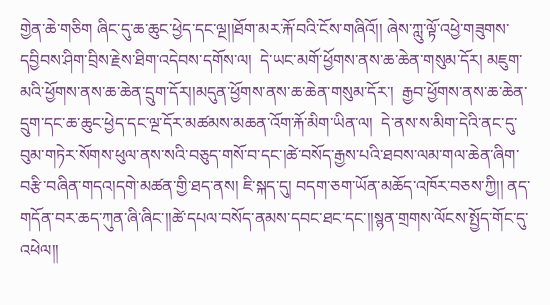གྱེན་ཆེ་གཅིག ཞིང་དུ་ཆ་ཆུང་ཕྱེད་དང་ལྔ།།ཐོག་མར་རྐོ་བའི་ངོས་གཞིའོ།། ཞེས་ཀླུ་ལྟོ་འཕྱེ་གཟུགས་དབྱིབས་ཤིག་བྲིས་རྗེས་ཐིག་འདེབས་དགོས་ལ།  དེ་ཡང་མགོ་ཕྱོགས་ནས་ཆ་ཆེན་གསུམ་དོར། མཇུག་མའི་ཕྱོགས་ནས་ཆ་ཆེན་དྲུག་དོར།།མདུན་ཕྱོགས་ནས་ཆ་ཆེན་གསུམ་དོར་།  རྒྱབ་ཕྱོགས་ནས་ཆ་ཆེན་དྲུག་དང་ཆ་ཆུང་ཕྱེད་དང་ལྔ་དོར་མཚམས་མཆན་འོག་རྐོ་མིག་ཡིན་ལ།  དེ་ནས་ས་མིག་དེའི་ནང་དུ་བུམ་གཏེར་སོགས་ཕུལ་ནས་སའི་བཅུད་གསོ་བ་དང་།ཚེ་བསོད་རྒྱས་པའི་ཐབས་ལམ་གལ་ཆེན་ཞིག་བརྩི་བཞིན་གདའ།དགེ་མཚན་གྱི་ཐད་ནས། ཇི་སྐད་དུ། བདག་ཅག་ཡོན་མཆོད་འཁོར་བཅས་ཀྱི།། ནད་གདོན་བར་ཆད་ཀུན་ཞི་ཞིང་།།ཚེ་དཔལ་བསོད་ནམས་དབང་ཐང་དང་།།སྙན་གྲགས་ལོངས་སྤྱོད་གོང་དུ་འཕེལ།།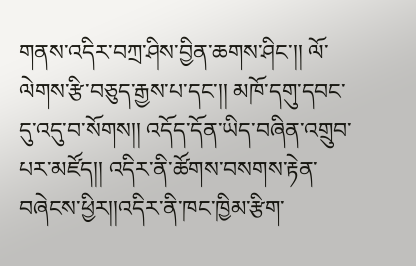གནས་འདིར་བཀྲ་ཤིས་བྱིན་ཆགས་ཤིང་།། ལོ་ལེགས་རྩི་བཅུད་རྒྱས་པ་དང་།། མཁོ་དགུ་དབང་དུ་འདུ་བ་སོགས།། འདོད་དོན་ཡིད་བཞིན་འགྲུབ་པར་མཛོད།། འདིར་ནི་ཚོགས་བསགས་རྟེན་བཞེངས་ཕྱིར།།འདིར་ནི་ཁང་ཁྱིམ་རྩིག་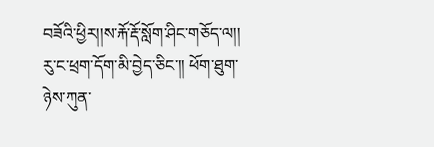བཟོའི་ཕྱིར།།ས་རྐོ་རྡོ་སློག་ཤིང་གཅོད་ལ།། རུ་ང་ཕྲག་དོག་མི་བྱེད་ཅིང་།། ཕོག་ཐུག་ཉེས་ཀུན་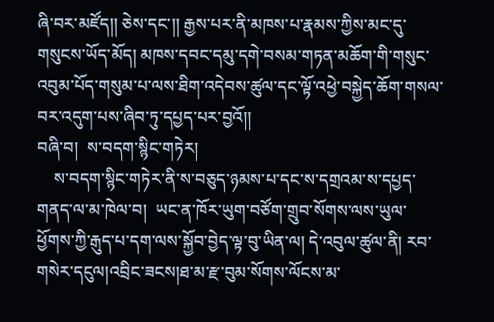ཞི་བར་མཛོད།། ཅེས་དང་།། རྒྱས་པར་ནི་མཁས་པ་རྣམས་ཀྱིས་མང་དུ་གསུངས་ཡོད་མོད། མཁས་དབང་དམུ་དགེ་བསམ་གཏན་མཆོག་གི་གསུང་འབུམ་པོད་གསུམ་པ་ལས་ཐིག་འདེབས་ཚུལ་དང་ལྟོ་འཕྱེ་བསྐྱེད་ཆོག་གསལ་བར་འདུག་པས་ཞིབ་ཏུ་དཔྱད་པར་བྱའོ།།
བཞི་བ།  ས་བདག་སྙིང་གཏེར།
    ས་བདག་སྙིང་གཏེར་ནི་ས་བཅུད་ཉམས་པ་དང་ས་དགྲའམ་ས་དཔྱད་གནད་ལ་མ་ཁེལ་བ།  ཡང་ན་ཁོར་ཡུག་བཙོག་གྲུབ་སོགས་ལས་ཡུལ་ཕྱོགས་ཀྱི་རྒུད་པ་དག་ལས་སྐྱོབ་བྱེད་ལྟ་བུ་ཡིན་ལ། དེ་འབུལ་ཚུལ་ནི། རབ་གསེར་དངུལ།འབྲིང་ཟངས།ཐ་མ་རྫ་བུམ་སོགས་ལོངས་མ་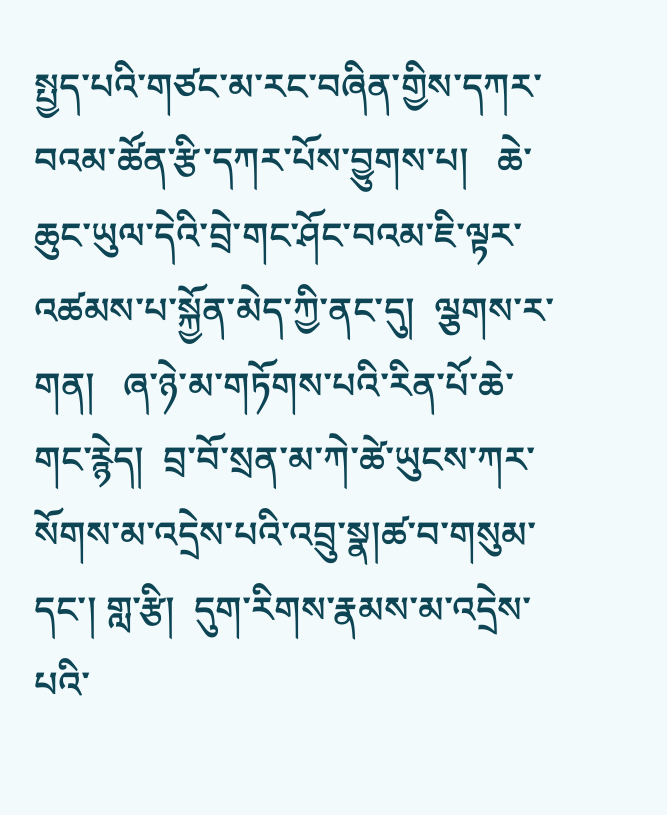སྤྱད་པའི་གཙང་མ་རང་བཞིན་གྱིས་དཀར་བའམ་ཚོན་རྩི་དཀར་པོས་བྱུགས་པ།   ཆེ་ཆུང་ཡུལ་དེའི་བྲེ་གང་ཤོང་བའམ་ཇི་ལྟར་འཚམས་པ་སྐྱོན་མེད་ཀྱི་ནང་དུ།  ལྕགས་ར་གན།   ཞ་ཉེ་མ་གཏོགས་པའི་རིན་པོ་ཆེ་གང་རྙེད།  བྲ་བོ་སྲན་མ་ཀེ་ཚེ་ཡུངས་ཀར་སོགས་མ་འདྲེས་པའི་འབྲུ་སྣ།ཚ་བ་གསུམ་དང་། གླ་རྩི།  དུག་རིགས་རྣམས་མ་འདྲེས་པའི་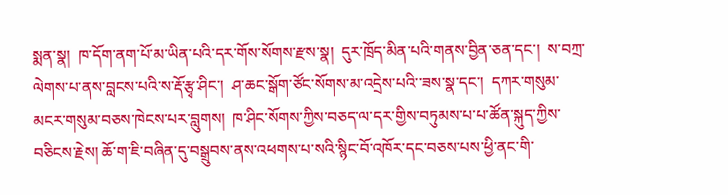སྨན་སྣ།  ཁ་དོག་ནག་པོ་མ་ཡིན་པའི་དར་གོས་སོགས་རྫས་སྣ།  དུར་ཁྲོད་མིན་པའི་གནས་བྱིན་ཅན་དང་།  ས་བཀྲ་ལེགས་པ་ནས་བླངས་པའི་ས་རྡོ་རྩྭ་ཤིང་།  ཤ་ཆང་སྒོག་ཙོང་སོགས་མ་འདྲེས་པའི་་ཟས་སྣ་དང་།  དཀར་གསུམ་མངར་གསུམ་བཅས་ཁེངས་པར་བླུགས།  ཁ་ཤིང་སོགས་ཀྱིས་བཅད་ལ་དར་གྱིས་བཏུམས་པ་པ་ཚོན་སྐུད་ཀྱིས་བཅིངས་རྗེས། ཆོ་ག་ཇི་བཞིན་དུ་བསྒྲུབས་ནས་འཕགས་པ་སའི་སྙིང་བོ་འཁོར་དང་བཅས་པས་ཕྱི་ནང་གི་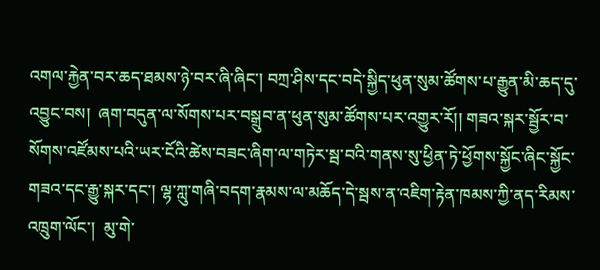འགལ་རྐྱེན་བར་ཆད་ཐམས་ཉེ་བར་ཞི་ཞིང་། བཀྲ་ཤིས་དང་བདེ་སྐྱིད་ཕུན་སུམ་ཚོགས་པ་རྒྱུན་མི་ཆད་དུ་འབྱུང་བས།  ཞག་བདུན་ལ་སོགས་པར་བསྒྲུབ་ན་ཕུན་སུམ་ཚོགས་པར་འགྱུར་རོ།། གཟའ་སྐར་སྦྱོར་བ་སོགས་འཛོམས་པའི་ཡར་ངོའི་ཚེས་བཟང་ཞིག་ལ་གཏེར་སྦ་བའི་གནས་སུ་ཕྱིན་ཏེ་ཕྱོགས་སྐྱོང་ཞིང་སྐྱོང་གཟའ་དང་རྒྱུ་སྐར་དང་། ལྷ་ཀླུ་གཞི་བདག་རྣམས་ལ་མཆོད་དེ་སྦས་ན་འཇིག་རྟེན་ཁམས་ཀྱི་ནད་རིམས་འཁྲུག་ལོང་།  མུ་གེ་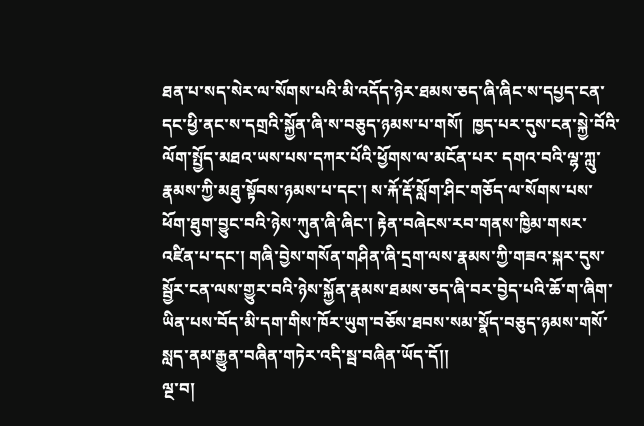ཐན་པ་སད་སེར་ལ་སོགས་པའི་མི་འདོད་ཉེར་ཐམས་ཅད་ཞི་ཞིང་ས་དཔྱད་ངན་དང་ཕྱི་ནང་ས་དགྲའི་སྐྱོན་ཞི་ས་བཅུད་ཉམས་པ་གསོ།  ཁྱད་པར་དུས་ངན་སྐྱེ་བོའི་ལོག་སྤྱོད་མཐའ་ཡས་པས་དཀར་པོའི་ཕྱོགས་ལ་མངོན་པར་ དགའ་བའི་ལྷ་ཀླུ་རྣམས་ཀྱི་མཐུ་སྟོབས་ཉམས་པ་དང་། ས་རྐོ་རྡོ་སློག་ཤིང་གཅོད་ལ་སོགས་པས་ཕོག་ཐུག་བྱུང་བའི་ཉེས་ཀུན་ཞི་ཞིང་། རྟེན་བཞེངས་རབ་གནས་ཁྱིམ་གསར་འཛིན་པ་དང་། གཞི་བྱེས་གསོན་གཤིན་ཞི་དྲག་ལས་རྣམས་ཀྱི་གཟའ་སྐར་དུས་སྦྱོར་ངན་ལས་གྱུར་བའི་ཉེས་སྐྱོན་རྣམས་ཐམས་ཅད་ཞི་བར་བྱེད་པའི་ཆོ་ག་ཞིག་ཡིན་པས་བོད་མི་དག་གིས་ཁོར་ཡུག་བཅོས་ཐབས་སམ་སྣོད་བཅུད་ཉམས་གསོ་སླད་ནམ་རྒྱུན་བཞིན་གཏེར་འདི་སྦ་བཞིན་ཡོད་དོ།།
ལྔ་བ།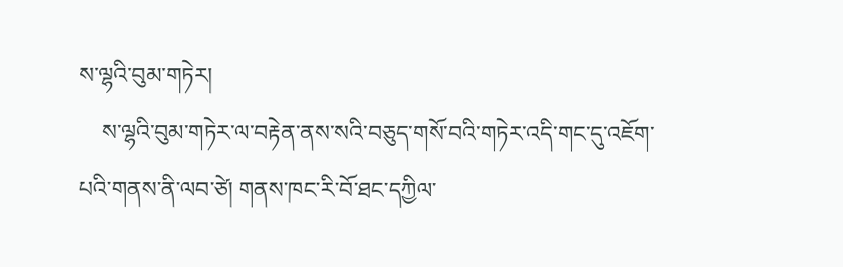ས་ལྷའི་བུམ་གཏེར།
    ས་ལྷའི་བུམ་གཏེར་ལ་བརྟེན་ནས་སའི་བཅུད་གསོ་བའི་གཏེར་འདི་གང་དུ་འཇོག་པའི་གནས་ནི་ལབ་ཙེ། གནས་ཁང་རི་བོ་ཐང་དཀྱིལ་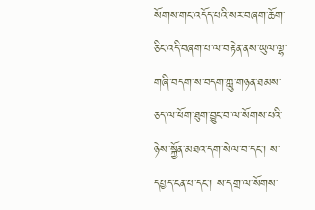སོགས་གང་འདོད་པའི་སར་བཞག་ཆོག་ཅིང་འདི་བཞག་པ་ལ་བརྟེན་ནས་ཡུལ་ལྷ་གཞི་བདག་ས་བདག་ཀླུ་གཉན་ཐམས་ཅད་ལ་ཕོག་ཐུག་བྱུང་བ་ལ་སོགས་པའི་ཉེས་སྐྱོན་མཐའ་དག་སེལ་བ་དང་། ས་དཔྱད་ངན་པ་དང་། ས་དགྲ་ལ་སོགས་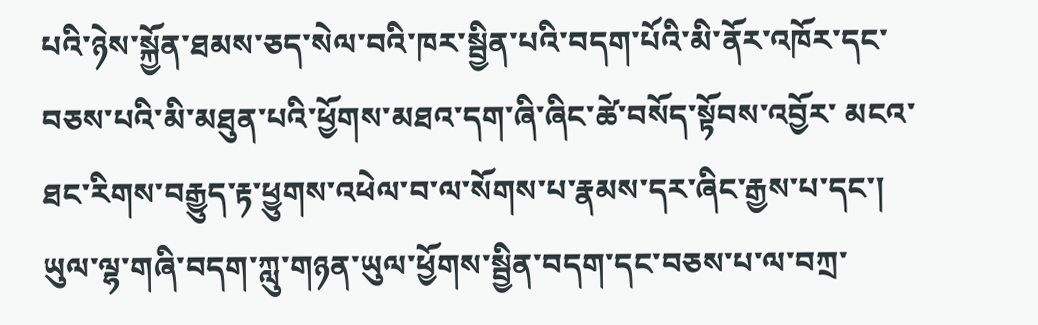པའི་ཉེས་སྐྱོན་ཐམས་ཅད་སེལ་བའི་ཁར་སྦྱིན་པའི་བདག་པོའི་མི་ནོར་འཁོར་དང་བཅས་པའི་མི་མཐུན་པའི་ཕྱོགས་མཐའ་དག་ཞི་ཞིང་ཚེ་བསོད་སྟོབས་འབྱོར་ མངའ་ཐང་རིགས་བརྒྱུད་རྟ་ཕྱུགས་འཕེལ་བ་ལ་སོགས་པ་རྣམས་དར་ཞིང་རྒྱས་པ་དང་། ཡུལ་ལྷ་གཞི་བདག་ཀླུ་གཉན་ཡུལ་ཕྱོགས་སྦྱིན་བདག་དང་བཅས་པ་ལ་བཀྲ་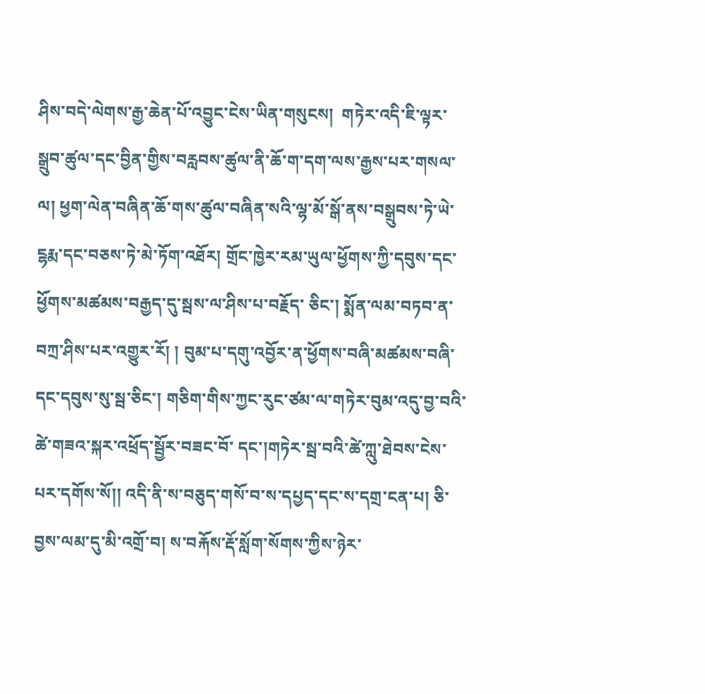ཤིས་བདེ་ལེགས་རྒྱ་ཆེན་པོ་འབྱུང་ངེས་ཡིན་གསུངས།  གཏེར་འདི་ཇི་ལྟར་སྒྲུབ་ཚུལ་དང་བྱིན་གྱིས་བརླབས་ཚུལ་ནི་ཆོ་ག་དག་ལས་རྒྱས་པར་གསལ་ལ། ཕྱག་ལེན་བཞིན་ཆོ་གས་ཚུལ་བཞིན་སའི་ལྷ་མོ་སྒོ་ནས་བསྒྲུབས་ཏེ་ཡེ་ངྷརྨ་དང་བཅས་ཏེ་མེ་ཏོག་འཐོར། གྲོང་ཁྱེར་རམ་ཡུལ་ཕྱོགས་ཀྱི་དབུས་དང་ཕྱོགས་མཚམས་བརྒྱད་དུ་སྦས་ལ་ཤིས་པ་བརྗོད་ ཅིང་། སྨོན་ལམ་བཏབ་ན་བཀྲ་ཤིས་པར་འགྱུར་རོ། ། བུམ་པ་དགུ་འབྱོར་ན་ཕྱོགས་བཞི་མཚམས་བཞི་དང་དབུས་སུ་སྦ་ཅིང་། གཅིག་གིས་ཀྱང་རུང་ཙམ་ལ་གཏེར་བུམ་འདུ་བྱ་བའི་ཚེ་གཟའ་སྐར་འཕྲོད་སྦྱོར་བཟང་བོ་ དང་།གཏེར་སྦ་བའི་ཚེ་ཀླུ་ཐེབས་ངེས་པར་དགོས་སོ།། འདི་ནི་ས་བཅུད་གསོ་བ་ས་དཔྱད་དང་ས་དགྲ་ངན་པ། ཅི་བྱས་ལམ་དུ་མི་འགྲོ་བ། ས་བརྐོས་རྡོ་སློག་སོགས་ཀྱིས་ཉེར་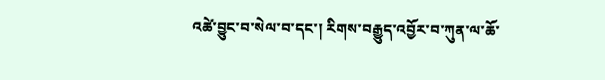འཚེ་བྱུང་བ་སེལ་བ་དང་། རིགས་བརྒྱུད་འབྱོར་བ་ཀུན་ལ་ཆོ་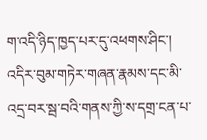ག་འདི་ཉིད་ཁྱད་པར་དུ་འཕགས་ཤིང་། འདིར་བུམ་གཏེར་གཞན་རྣམས་དང་མི་འདྲ་བར་སྦ་བའི་གནས་ཀྱི་ས་དགྲ་ངན་པ་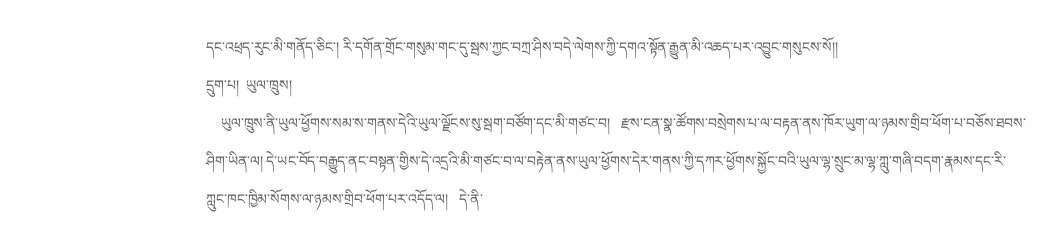དང་འཕྲད་རུང་མི་གནོད་ཅིང་། རི་དགོན་གྲོང་གསུམ་གང་དུ་སྦས་ཀྱང་བཀྲ་ཤིས་བདེ་ལེགས་ཀྱི་དགའ་སྟོན་རྒྱུན་མི་འཆད་པར་འབྱུང་གསུངས་སོ།།
དྲུག་པ།  ཡུལ་ཁྲུས།
    ཡུལ་ཁྲུས་ནི་ཡུལ་ཕྱོགས་སམ་ས་གནས་དེའི་ཡུལ་ལྗོངས་སུ་སྦག་བཙོག་དང་མི་གཙང་བ།   རྫས་ངན་སྣ་ཚོགས་བསྲེགས་པ་ལ་བརྟན་ནས་ཁོར་ཡུག་ལ་ཉམས་གྲིབ་ཕོག་པ་བཅོས་ཐབས་ཤིག་ཡིན་ལ། དེ་ཡང་བོད་བརྒྱུད་ནང་བསྟན་གྱིས་དེ་འདྲའི་མི་གཙང་བ་ལ་བརྟེན་ནས་ཡུལ་ཕྱོགས་དེར་གནས་ཀྱི་དཀར་ཕྱོགས་སྐྱོང་བའི་ཡུལ་ལྷ་སྲུང་མ་ལྷ་ཀླུ་གཞི་བདག་རྣམས་དང་རི་ཀླུང་ཁང་ཁྱིམ་སོགས་ལ་ཉམས་གྲིབ་ཕོག་པར་འདོད་ལ།   དེ་ནི་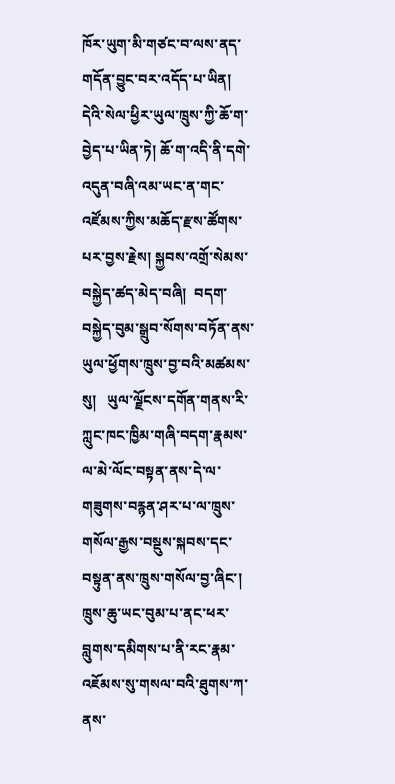ཁོར་ཡུག་མི་གཙང་བ་ལས་ནད་གདོན་བྱུང་བར་འདོད་པ་ཡིན།  དེའི་སེལ་ཕྱིར་ཡུལ་ཁྲུས་ཀྱི་ཆོ་ག་བྱེད་པ་ཡིན་ཏེ། ཆོ་ག་འདི་ནི་དགེ་འདུན་བཞི་འམ་ཡང་ན་གང་འཛོམས་ཀྱིས་མཆོད་རྫས་ཚོགས་པར་བྱས་རྗེས། སྐྱབས་འགྲོ་སེམས་བསྐྱེད་ཚད་མེད་བཞི།  བདག་བསྐྱེད་བུམ་སྒྲུབ་སོགས་བཏོན་ནས་ཡུལ་ཕྱོགས་ཁྲུས་བྱ་བའི་མཚམས་སུ།   ཡུལ་ལྗོངས་དགོན་གནས་རི་ཀླུང་ཁང་ཁྱིམ་གཞི་བདག་རྣམས་ལ་མེ་ལོང་བསྟན་ནས་དེ་ལ་གཟུགས་བརྙན་ཤར་པ་ལ་ཁྲུས་གསོལ་རྒྱས་བསྡུས་སྐབས་དང་བསྟུན་ནས་ཁྲུས་གསོལ་བྱ་ཞིང་།   ཁྲུས་ཆུ་ཡང་བུམ་པ་ནང་ཕར་བླུགས་དམིགས་པ་ནི་རང་རྣམ་འཇོམས་སུ་གསལ་བའི་ཐུགས་ཀ་ནས་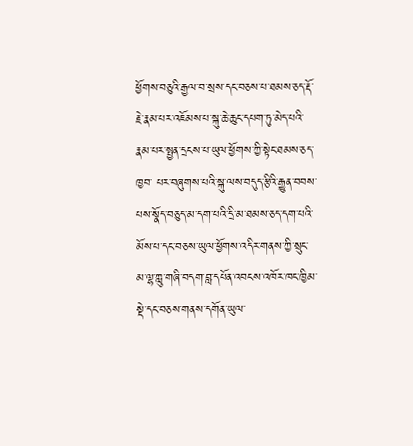ཕྱོགས་བཅུའི་རྒྱལ་བ་སྲས་དང་བཅས་པ་ཐམས་ཅད་རྡོ་རྗེ་རྣམ་པར་འཇོམས་པ་སྐུ་ཆེ་ཆུང་དཔག་ཏུ་མེད་པའི་རྣམ་པར་སྤྱན་དྲངས་པ་ཡུལ་ཕྱོགས་ཀྱི་སྟེང་ཐམས་ཅད་ཁྱབ་ པར་བཞུགས་པའི་སྐུ་ལས་བདུད་རྩིའི་རྒྱུན་བབས་པས་སྣོད་བཅུད་མ་དག་པའི་དྲི་མ་ཐམས་ཅད་དག་པའི་མོས་པ་དང་བཅས་ཡུལ་ཕྱོགས་འདིར་གནས་ཀྱི་སྲུང་མ་ལྷ་ཀླུ་གཞི་བདག་བླ་དཔོན་འབངས་འཁོར་ཁང་ཁྱིམ་སྡེ་དང་བཅས་གནས་དགོན་ཡུལ་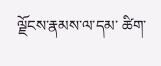ལྗོངས་རྣམས་ལ་དམ་ ཚིག་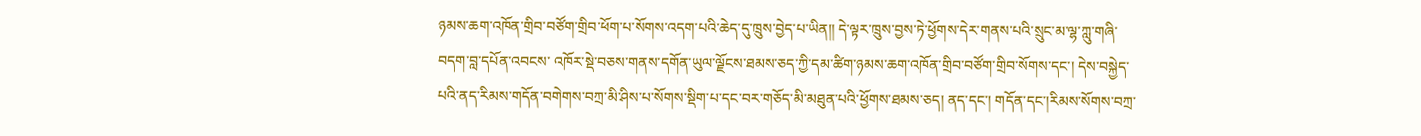ཉམས་ཆག་འཁོན་གྲིབ་བཙོག་གྲིབ་ཕོག་པ་སོགས་འདག་པའི་ཆེད་དུ་ཁྲུས་བྱེད་པ་ཡིན།། དེ་ལྟར་ཁྲུས་བྱས་ཏེ་ཕྱོགས་དེར་གནས་པའི་སྲུང་མ་ལྷ་ཀླུ་གཞི་བདག་བླ་དཔོན་འབངས་ འཁོར་སྡེ་བཅས་གནས་དགོན་ཡུལ་ལྗོངས་ཐམས་ཅད་ཀྱི་དམ་ཚིག་ཉམས་ཆག་འཁོན་གྲིབ་བཙོག་གྲིབ་སོགས་དང་། དེས་བསྐྱེད་པའི་ནད་རིམས་གདོན་བགེགས་བཀྲ་མི་ཤིས་པ་སོགས་སྡིག་པ་དང་བར་གཅོད་མི་མཐུན་པའི་ཕྱོགས་ཐམས་ཅད། ནད་དང་། གདོན་དང་།རིམས་སོགས་བཀྲ་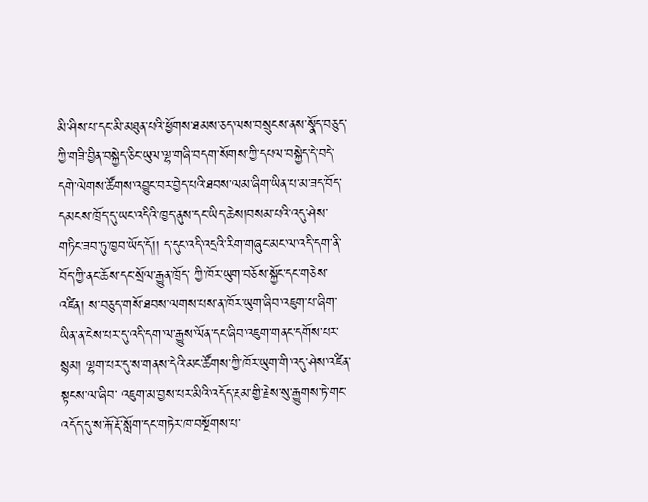མི་ཤིས་པ་དང་མི་མཐུན་པའི་ཕྱོགས་ཐམས་ཅད་ལས་བསྲུངས་ནས་སྣོད་བཅུད་ཀྱི་གཟི་བྱིན་བསྐྱེད་ཅིང་ཡུལ་ལྷ་གཞི་བདག་སོགས་ཀྱི་དཔལ་བསྐྱེད་དེ་བདེ་དགེ་ལེགས་ཚོགས་འབྱུང་བར་བྱེད་པའི་ཐབས་ལམ་ཞིག་ཡིན་པ་མ་ཟད་བོད་དམངས་ཁྲོད་དུ་ཡང་འདིའི་ཁྱད་ནུས་དང་ཡིད་ཆེས།བསམ་པའི་འདུ་ཤེས་གཏིང་ཟབ་ཏུ་ཁྱབ་ཡོད་དོ།། ད་དུང་འདི་འདྲའི་རིག་གཞུང་མང་ལ་འདི་དག་ནི་བོད་ཀྱི་ནང་ཆོས་དང་སྲོལ་རྒྱུན་ཁྲོད་ ཀྱི་ཁོར་ཡུག་བཅོས་སྐྱོང་དང་གཅེས་འཛིན། ས་བཅུད་གསོ་ཐབས་ལགས་པས་ན་ཁོར་ཡུག་ཞིབ་འཇུག་པ་ཞིག་ཡིན་ན་ངེས་པར་དུ་འདི་དག་ལ་རྒྱུས་ལོན་དང་ཞིབ་འཇུག་གནང་དགོས་པར་སྙམ། ལྷག་པར་དུ་ས་གནས་དེའི་མང་ཚོགས་ཀྱི་ཁོར་ཡུག་གི་འདུ་ཤེས་འཛིན་སྟངས་ལ་ཞིབ་ འཇུག་མ་བྱས་པར་མིའི་འདོད་རྔམ་གྱི་རྗེས་སུ་རྒྱུགས་ཏེ་གང་འདོད་དུ་ས་རྐོ་རྡོ་སློག་དང་གཏེར་ཁ་བསྔོགས་པ་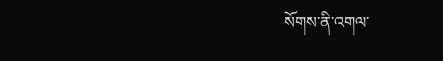སོགས་ནི་འགལ་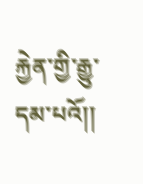རྐྱེན་གྱི་རྒྱུ་དམ་པའོ།།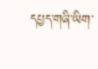དཔྱད་གཞི་ཡིག་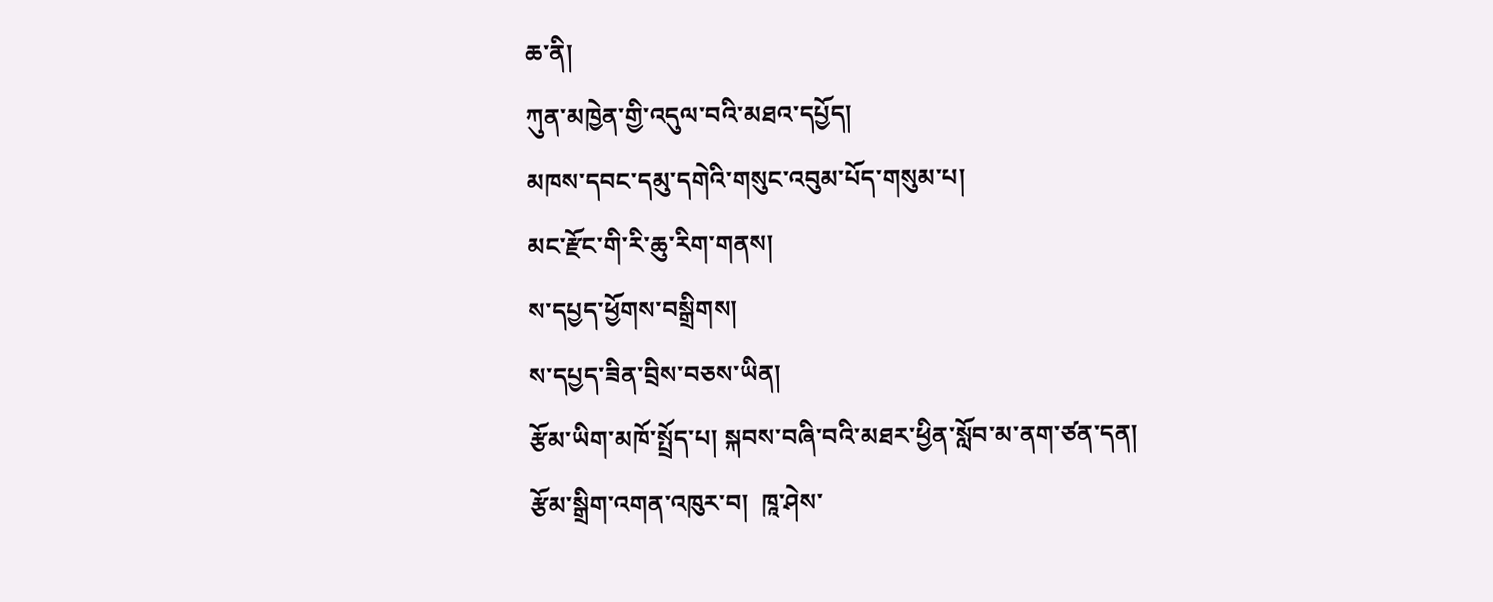ཆ་ནི།
ཀུན་མཁྱེན་གྱི་འདུལ་བའི་མཐའ་དཔྱོད།
མཁས་དབང་དམུ་དགེའི་གསུང་འབུམ་པོད་གསུམ་པ།
མང་རྫོང་གི་རི་ཆུ་རིག་གནས།
ས་དཔྱད་ཕྱོགས་བསྒྲིགས།
ས་དཔྱད་ཟིན་བྲིས་བཅས་ཡིན།
རྩོམ་ཡིག་མཁོ་སྤྲོད་པ། སྐབས་བཞི་བའི་མཐར་ཕྱིན་སློབ་མ་ནག་ཙན་དན།
རྩོམ་སྒྲིག་འགན་འཁུར་བ།  ཁཱ་ཤེས་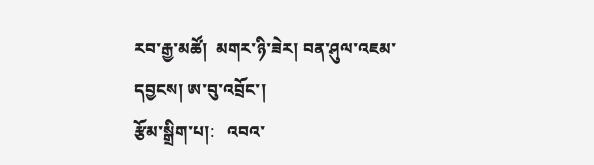རབ་རྒྱ་མཚོ།  མགར་ཉི་ཟེར། བན་ཤུལ་འཇམ་དབྱངས། ཨ་བུ་འབྲོང་།
རྩོམ་སྒྲིག་པ།:   འབའ་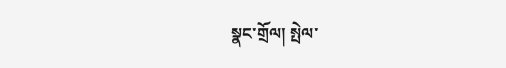སྣང་གྲོལ། སྤེལ་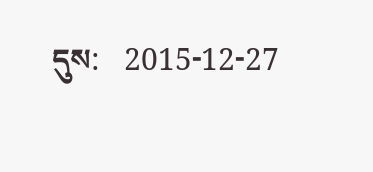དུས:   2015-12-27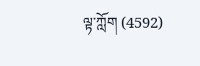ལྟ་ཀློག (4592)